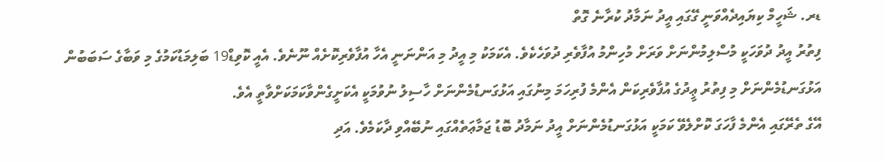ޑރ. ޝަހީމް ކިޔައިދެއްވަނީ ގޭގައި އީދު ނަމާދު ކުރާނެ ގޮތް
ފިތުރު އީދު ދުވަހަކީ މުސްލިމުންނަށް ވަރަށް މުހިންމު އުފާވެރި ދުވަހެކެވެ. އެކަމަކު މި އީދު މި އަންނަނީ އެހާ އުފާވެރިކޮށެއް ނޫނެވެ. އެއީ ކޮވިޑް19 ބަލިމަޑުކަމުގެ މި ވަބާގެ ސަބަބުން އަޅުގަނޑުމެންނަށް މި ފިތުރު ޢީދުގެ އުފާވެރިކަން އެންމެ ފުރިހަމަ މިނުގައި އަޅުގަނޑުމެންނަށް ހާސިލު ނުވުމަކީ އެކަށީގެންވާކަމަކަށްވާތީ އެވެ.
އޭގެ ތެރޭގައި އެންމެ ފާހަގަ ކޮށްލެވޭ ކަމަކީ އަޅުގަނޑުމެންނަށް އީދު ނަމާދު ބޮޑު ޖަމާޢަތެއްގައި ނުބޭއްވި ދާކަމެވެ. އަދި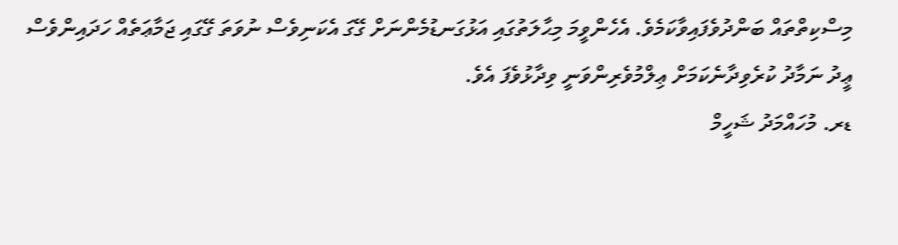މިސްކިތްތައް ބަންދުވެފައިވާކަމެވެ. އެހެންވީމަ މިޙާލަތުގައި އަޅުގަނޑުމެންނަށް ގޭގަ އެކަނިވެސް ނުވަތަ ގޭގައި ޖަމާޢަތެއް ހަދައިންވެސް ޢީދު ނަމާދު ކުރެވިދާނެކަމަށް ޢިލްމުވެރިންވަނީ ވިދާޅުވެފަ އެވެ.
ޑރ. މުހައްމަދު ޝަހީމް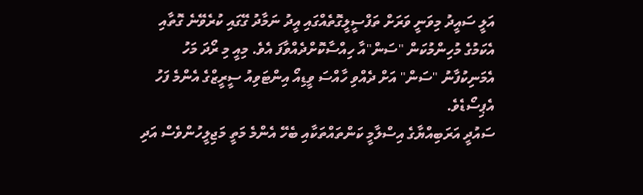އަލީ ސައީދު މިވަނީ ވަރަށް ތަފްސީލީގޮތެއްގައި އީދު ނަމާދު ގޭގައި ކުރެވޭނެ ގޮތާއި އެކަމުގެ މުހިންމުކަން "ސަން"އާ ހިއްސާކޮށްދެއްވާފަ އެވެ. މިއީ މި ރޯދަ މަހު އެމަނިކުފާނު "ސަން" އަށް ދެއްވި ހާއްސަ ވީޑިއޯ އިންޓަވިއު ސީރީޒްގެ އެންމެ ފަހު އެޕިސޯޑެވެ.
ސައުދީ އަރަބިއްޔާގެ އިސްލާމީ ކަންތައްތަކާއި ބެހޭ އެންމެ މަތީ މަޖިލީހުންވެސް އަދި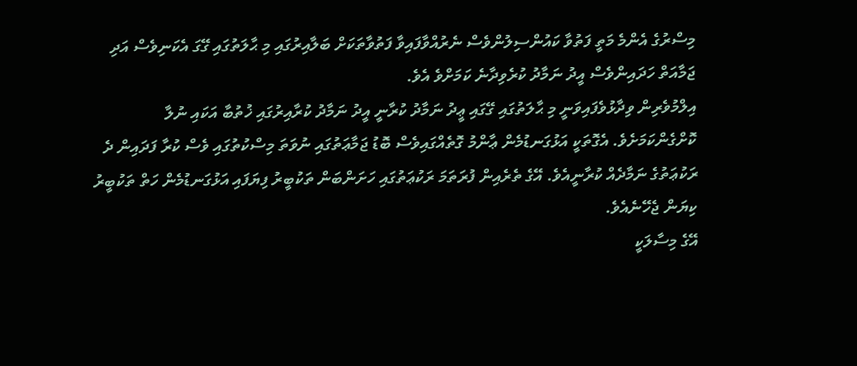މިސްރުގެ އެންމެ މަތީ ފަތުވާ ކައުންސިލުންވެސް ނެރުއްވާފައިވާ ފަތުވާތަކަށް ބަލާއިރުގައި މި ޙާލަތުގައި ގޭގަ އެކަނިވެސް އަދި ޖަމާއަތް ހަދައިންވެސް އީދު ނަމާދު ކުރެވިދާނެ ކަމަށްވެ އެވެ.
އިލްމުވެރިން ވިދާޅުވެފައިވަނީ މި ޙާލަތުގައި ގޭގައި ޢީދު ނަމާދު ކުރާނީ އީދު ނަމާދު ކުރާއިރުގައި ޚުތުބާ އަކައި ނުލާ ކޮށްގެންކަމަށެވެ. އެގޮތަކީ އަޅުގަނޑުމެން ޢާންމު ގޮތެއްގައިވެސް ބޮޑު ޖަމާޢަތުގައި ނުވަތަ މިސްކުތުގައި ވެސް ކުރާ ފަދައިން ދެ ރަކުޢަތުގެ ނަމާދެއް ކުރާނީއެވެ. އޭގެ ތެރެއިން ފުރަތަމަ ރަކުޢަތުގައި ހަށަންބަން ތަކުބީރު ފިޔަފައި އަޅުގަނޑުމެން ހަތް ތަކުބީރު ކިޔަން ޖެހޭނެއެވެ.
އޭގެ މިސާލަކީ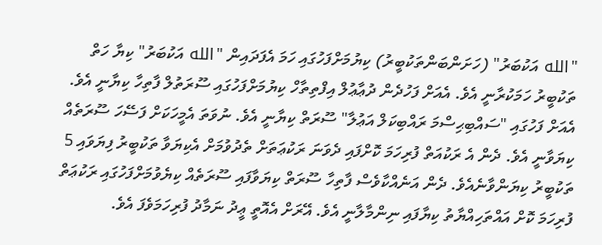"الله އަކުބަރު" (ހަށަންބަންތަކުބީރު) ކިޔުމަށްފަހުގައި ހަމަ އެފަދައިން "الله އަކުބަރު" ކިޔާ ހަތް ތަކުބީރު ހަމަކުރާނީ އެވެ. އެއަށް ފަހުދެން ދުޢާޢުލް އިފްތިތާހް ކިޔުމަށްފަހުގައި ސޫރަތުލް ފާތިހާ ކިޔާނީ އެވެ. އެއަށް ފަހުގައި "ސައްބިޙިސްމަ ރައްބިކަލް އަޢުލާ" ސޫރަތް ކިޔާނީ އެވެ. ނުވަތަ އެމީހަކަށް ފަސޭހަ ސޫރަތެއް ކިޔަވާނީ އެވެ. ދެން އެ ރަކުއަތް ފުރިހަމަ ކޮށްފައި ދެވަނަ ރަކުޢަތަށް ތެދުވުމަށް އެކިޔަވާ ތަކުބީރު ފިޔަވައި 5 ތަކުބީރު ކިޔަންވާނެއެވެ. ދެން އަނެއްކާވެސް ފާތިހާ ސޫރަތް ކިޔަވާފައި ސޫރަތެއް ކިޔެވުމަށްފަހުގައި ރަކުޢަތް ފުރިހަމަ ކޮށް އައްތަހިއްޔާތު ކިޔާފައި ނިންމާލާނީ އެވެ. އޭރަށް އެއޮތީ ޢީދު ނަމާދު ފުރިހަމަވެފަ އެވެ.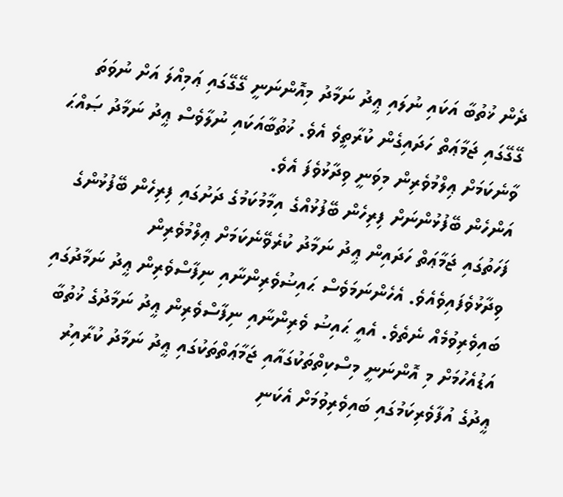ދެން ޚުތުބާ އަކައި ނުލައި ޢީދު ނަމާދު މިއޮންނަނީ ގޭގޭގައި ޢަމިއްލަ އަށް ނުވަތަ ގޭގޭގައި ޖަމާޢަތް ހަދައިގެން ކުރާތީވެ އެވެ. ޚުތުބާއަކައި ނުލާވެސް ޢީދު ނަމާދު ޞައްޙަ ވާނެކަމަށް ޢިލްމުވެރިން މިވަނީ ވިދާޅުވެފަ އެވެ.
އަންހެން ބޭފުޅުންނަށް ފިރިހެން ބޭފުޅުއްގެ އިމާމުކަމުގެ ދަށުގައި ފިރިހެން ބޭފުޅުންގެ ފަހަތުގައި ޖަމާޢަތް ހަދައިން ޢީދު ނަމާދު ކުރެވޭނެކަމަށް ޢިލްމުވެރިން ވިދާޅުވެފައިވެއެވެ. އެހެންނަމަވެސް ޙައިޟުވެރިންނާއި ނިފާސްވެރިން ޢީދު ނަމާދުގައި ބައިވެރިވުމެއް ނެތެވެ. އެއީ ޙައިޟު ވެރިންނާއި ނިފާސްވެރިން ޢީދު ނަމާދުގެ ޚުތުބާ އަޑުއެހުމަށް މި އޮންނަނީ މިސްކިތްތަކުގައާއި ޖަމާޢަތްތަކުގައި ޢީދު ނަމާދު ކުރާއިރު ޢީދުގެ އުފާވެރިކަމުގައި ބައިވެރިވުމަށް އެކަނި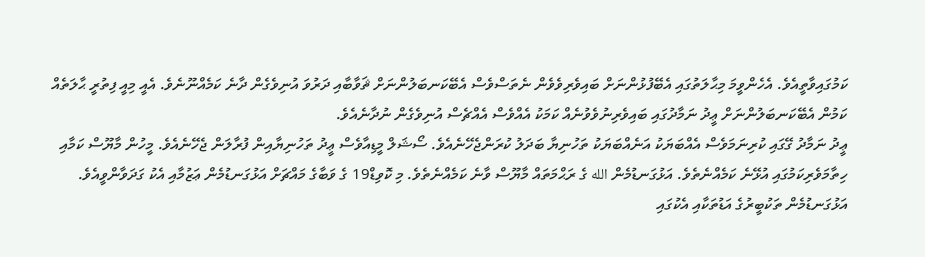ކަމުގައިވާތީއެވެ. އެހެންވީމަ މިޙާލަތުގައި އެބޭފުޅުންނަށް ބައިވެރިވެވެން ނެތަސްވެސް އެބޭކަނބަލުންނަށް ޘަވާބާއި ދަރުވަ އުނިވެގެން ދާނެ ކަމެއްނޫނެވެ. އެއީ މިއީ ފިތުރީ ޙާލަތެއް ކަމުން އެބޭކަނބަލުންނަށް ޢީދު ނަމާދުގައި ބައިވެރިނުވެވުނެއް ކަމަކު އެއްވެސް އެއްޗެސް އުނިވެގެން ނުދާނެއެވެ.
ޢީދު ނަމާދު ގޭގައި ކުރިނަމަވެސް އެއްބަޔަކު އަނެއްބަޔަކު ތަހުނިޔާ ބަދަލު ކުރަންޖެހޭނެއެވެ. ސޯޝަލް މީޑިއާވެސް ޢީދު ތަހުނިޔާއިން ފުރާލަން ޖެހޭނެއެވެ. މީހުން މާޔޫސް ކަމާއި ހިތާމަވެރިކަމުގައި އުޅޭނެ ކަމެއްނެތެވެ. އަޅުގަނޑުމެން الله ގެ ރަޙްމަތައް މާޔޫސް ވާނެ ކަމެއްނެތެވެ. މި ކޮވިޑް19 ގެ ވަބާގެ މައްޗަށް އަޅުގަނޑުމެން ޢަޒުމާއި އެކު ގަދަވާންވީއެވެ. އަޅުގަނޑުމެން ތަކުބީރުގެ އަޑުތަކާއި އެކުގައި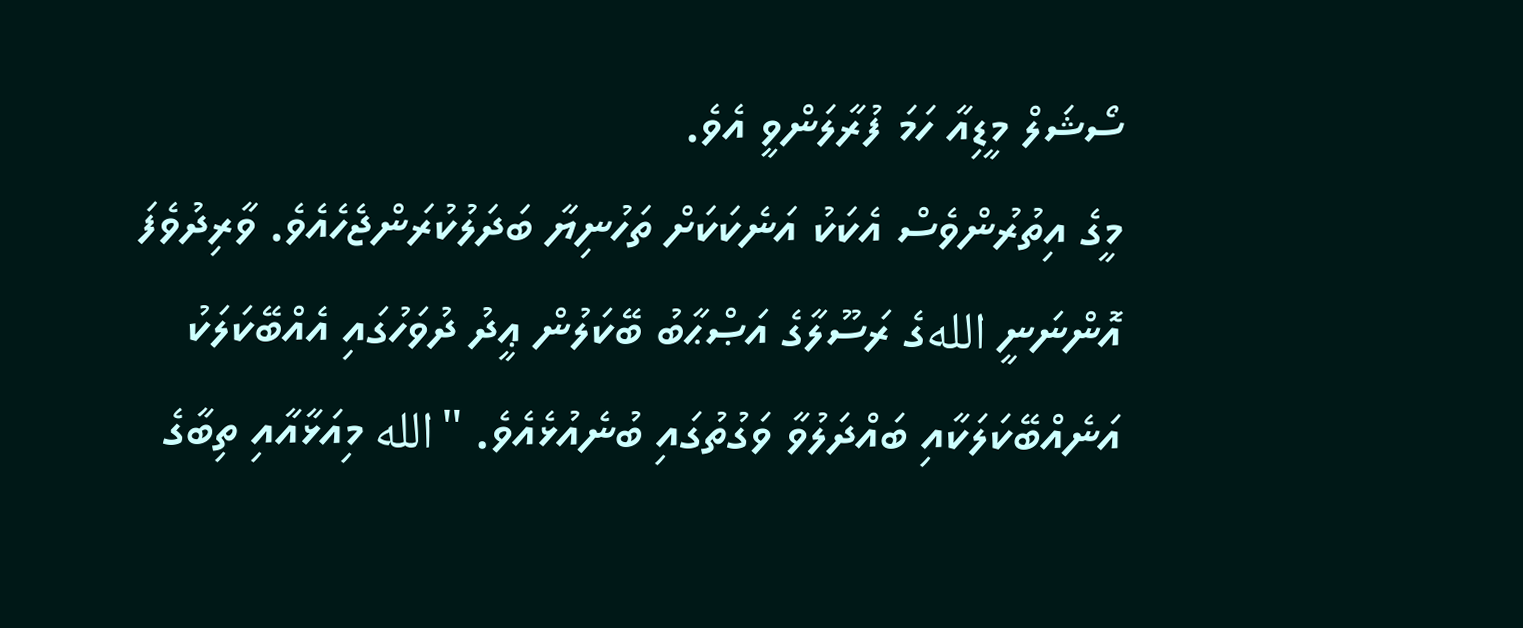ސޯޝަލް މީޑިއާ ހަމަ ފުރާލަންވީ އެވެ.
މީގެ އިތުރުންވެސް އެކަކު އަނެކަކަށް ތަހުނިޔާ ބަދަލުކުރަންޖެހެއެވެ. ވާރިދުވެފަ އޮންނަނީ اللهގެ ރަސޫލާގެ އަޞްޙާބު ބޭކަލުން ޢީދު ދުވަހުގައި އެއްބޭކަލަކު އަނެއްބޭކަލަކާއި ބައްދަލުވާ ވަގުތުގައި ބުނެއުޅެއެވެ. "الله މިއަޅާއާއި ތިބާގެ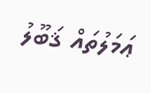ޢަމަލުތައް ޤަބޫލު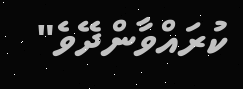ކުރައްވާންދޭވެ"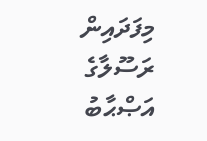މިފަދައިން ރަސޫލާގެ އަޞްޙާބު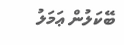ބޭކަލުން ޢަމަލު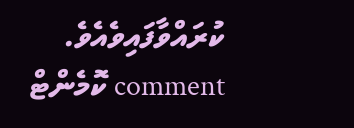ކުރައްވާފައިވެއެވެ.
comment ކޮމެންޓް